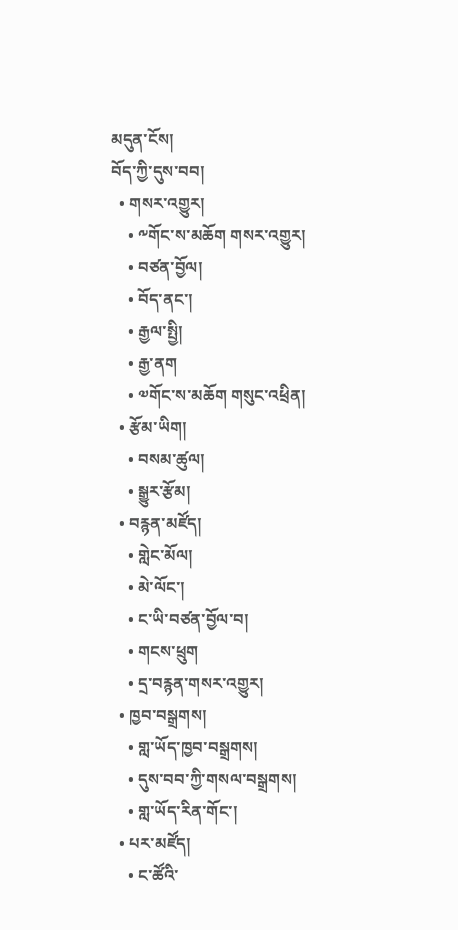མདུན་ངོས།
བོད་ཀྱི་དུས་བབ།
  • གསར་འགྱུར།
    • ༸གོང་ས་མཆོག གསར་འགྱུར།
    • བཙན་བྱོལ།
    • བོད་ནང་།
    • རྒྱལ་སྤྱི།
    • རྒྱ་ནག
    • ༧གོང་ས་མཆོག གསུང་འཕྲིན།
  • རྩོམ་ཡིག།
    • བསམ་ཚུལ།
    • སྒྱུར་རྩོམ།
  • བརྙན་མཛོད།
    • གླེང་མོལ།
    • མེ་ལོང་།
    • ང་ཡི་བཙན་བྱོལ་བ།
    • གངས་ཕྲུག
    • དྲ་བརྙན་གསར་འགྱུར།
  • ཁྱབ་བསྒྲགས།
    • གླ་ཡོད་ཁྱབ་བསྒྲགས།
    • དུས་བབ་ཀྱི་གསལ་བསྒྲགས།
    • གླ་ཡོད་རིན་གོང་།
  • པར་མཛོད།
    • ང་ཚོའི་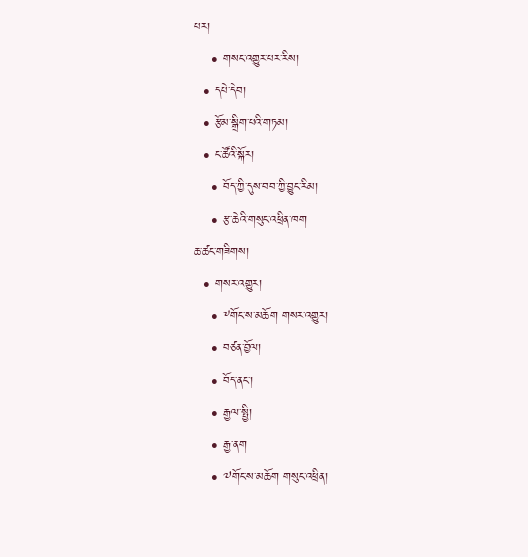པར།
    • གསང་འགྱུར་པར་རིས།
  • དཔེ་དེབ།
  • རྩོམ་སྒྲིག་པའི་གཏམ།
  • ང་ཚོའི་སྐོར།
    • བོད་ཀྱི་དུས་བབ་ཀྱི་བྱུང་རིམ།
    • རྩ་ཆེའི་གསུང་འཕྲིན་ཁག
ཆ་ཚང་གཟིགས།
  • གསར་འགྱུར།
    • ༸གོང་ས་མཆོག གསར་འགྱུར།
    • བཙན་བྱོལ།
    • བོད་ནང་།
    • རྒྱལ་སྤྱི།
    • རྒྱ་ནག
    • ༧གོང་ས་མཆོག གསུང་འཕྲིན།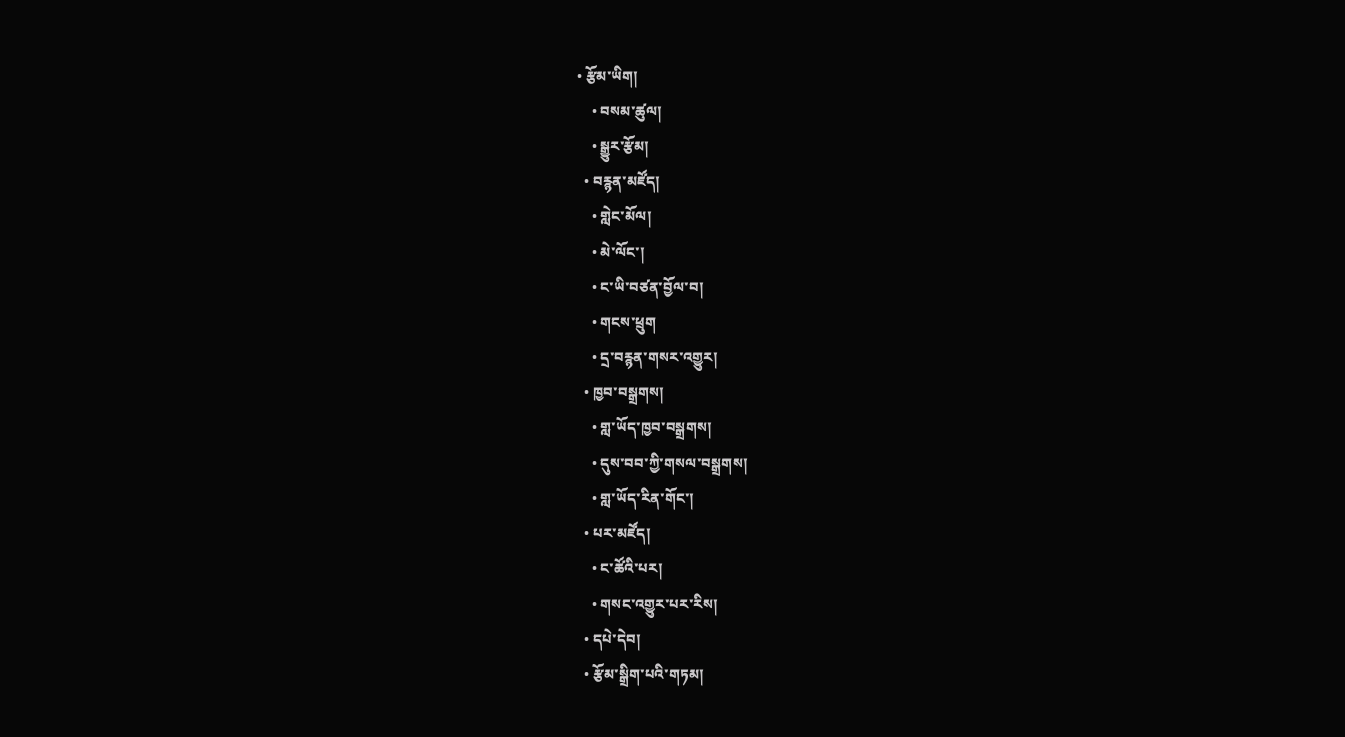• རྩོམ་ཡིག།
    • བསམ་ཚུལ།
    • སྒྱུར་རྩོམ།
  • བརྙན་མཛོད།
    • གླེང་མོལ།
    • མེ་ལོང་།
    • ང་ཡི་བཙན་བྱོལ་བ།
    • གངས་ཕྲུག
    • དྲ་བརྙན་གསར་འགྱུར།
  • ཁྱབ་བསྒྲགས།
    • གླ་ཡོད་ཁྱབ་བསྒྲགས།
    • དུས་བབ་ཀྱི་གསལ་བསྒྲགས།
    • གླ་ཡོད་རིན་གོང་།
  • པར་མཛོད།
    • ང་ཚོའི་པར།
    • གསང་འགྱུར་པར་རིས།
  • དཔེ་དེབ།
  • རྩོམ་སྒྲིག་པའི་གཏམ།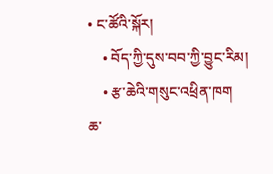• ང་ཚོའི་སྐོར།
    • བོད་ཀྱི་དུས་བབ་ཀྱི་བྱུང་རིམ།
    • རྩ་ཆེའི་གསུང་འཕྲིན་ཁག
ཆ་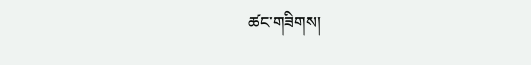ཚང་གཟིགས།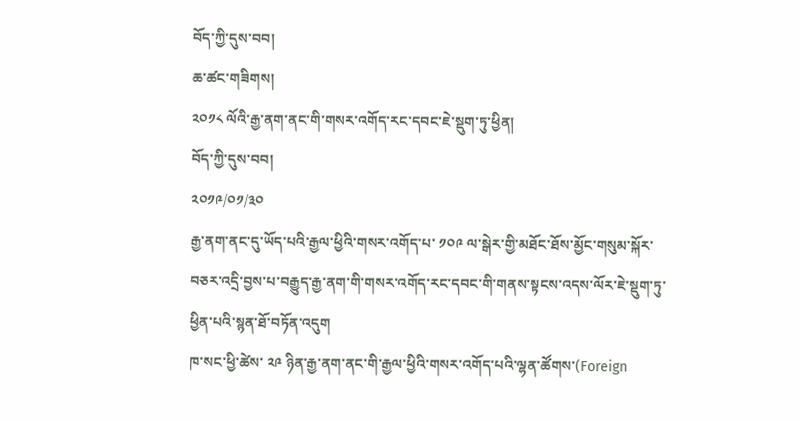བོད་ཀྱི་དུས་བབ།
ཆ་ཚང་གཟིགས།
༢༠༡༨ ལོའི་རྒྱ་ནག་ནང་གི་གསར་འགོད་རང་དབང་ཇེ་སྡུག་ཏུ་ཕྱིན།
བོད་ཀྱི་དུས་བབ།
༢༠༡༩/༠༡/༣༠
རྒྱ་ནག་ནང་དུ་ཡོད་པའི་རྒྱལ་ཕྱིའི་གསར་འགོད་པ་ ༡༠༩ ལ་སྒེར་གྱི་མཐོང་ཐོས་མྱོང་གསུམ་སྐོར་བཅར་འདྲི་བྱས་པ་བརྒྱུད་རྒྱ་ནག་གི་གསར་འགོད་རང་དབང་གི་གནས་སྟངས་འདས་ལོར་ཇེ་སྡུག་ཏུ་ཕྱིན་པའི་སྙན་ཐོ་བཏོན་འདུག
ཁ་སང་ཕྱི་ཚེས་ ༢༩ ཉིན་རྒྱ་ནག་ནང་གི་རྒྱལ་ཕྱིའི་གསར་འགོད་པའི་ལྷན་ཚོགས་(Foreign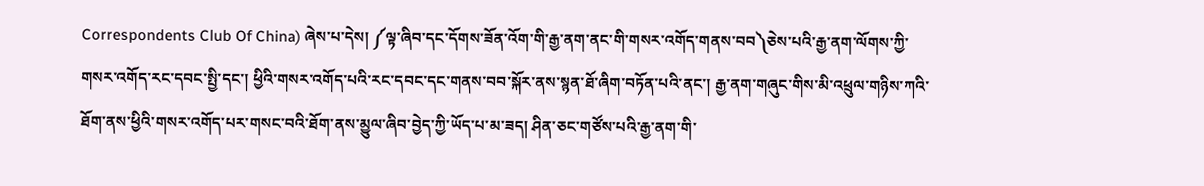Correspondents Club Of China) ཞེས་པ་དེས། ༼ལྟ་ཞིབ་དང་དོགས་ཟོན་འོག་གི་རྒྱ་ནག་ནང་གི་གསར་འགོད་གནས་བབ༽ཅེས་པའི་རྒྱ་ནག་ལོགས་ཀྱི་གསར་འགོད་རང་དབང་སྤྱི་དང་། ཕྱིའི་གསར་འགོད་པའི་རང་དབང་དང་གནས་བབ་སྐོར་ནས་སྙན་ཐོ་ཞིག་བཏོན་པའི་ནང་། རྒྱ་ནག་གཞུང་གིས་མི་འཕྲུལ་གཉིས་ཀའི་ཐོག་ནས་ཕྱིའི་གསར་འགོད་པར་གསང་བའི་ཐོག་ནས་མྱུལ་ཞིབ་བྱེད་ཀྱི་ཡོད་པ་མ་ཟད། ཤིན་ཅང་གཙོས་པའི་རྒྱ་ནག་གི་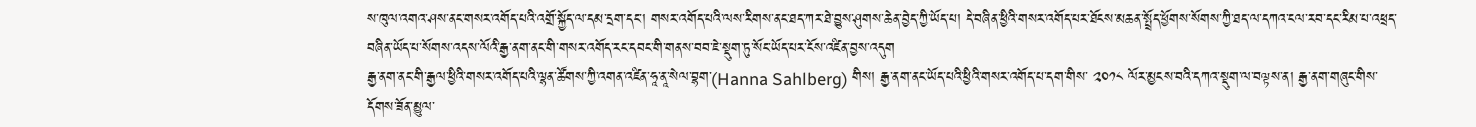ས་ཁུལ་འགའ་ཤས་ནང་གསར་འགོད་པའི་འགྲོ་སྐྱོད་ལ་དམ་དྲག་དང་། གསར་འགོད་པའི་ལས་རིགས་ནང་ཐད་ཀར་ཐེ་བྱུས་ཤུགས་ཆེན་བྱེད་ཀྱི་ཡོད་པ། དེ་བཞིན་ཕྱིའི་གསར་འགོད་པར་ཐོངས་མཆན་སྤྲོད་ཕྱོགས་སོགས་ཀྱི་ཐད་ལ་དཀའ་ངལ་རབ་དང་རིམ་པ་འཕྲད་བཞིན་ཡོད་པ་སོགས་འདས་ལོའི་རྒྱ་ནག་ནང་གི་གསར་འགོད་རང་དབང་གི་གནས་བབ་ཇེ་སྡུག་ཏུ་སོང་ཡོད་པར་ངོས་འཛིན་བྱས་འདུག
རྒྱ་ནག་ནང་གི་རྒྱལ་ཕྱིའི་གསར་འགོད་པའི་ལྷན་ཚོགས་ཀྱི་འགན་འཛིན་ཧཱ་ནཱ་སེལ་བྷག་(Hanna Sahlberg) གིས། རྒྱ་ནག་ནང་ཡོད་པའི་ཕྱིའི་གསར་འགོད་པ་དག་གིས་ ༢༠༡༨ ལོར་མྱངས་བའི་དཀའ་སྡུག་ལ་བལྟས་ན། རྒྱ་ནག་གཞུང་གིས་དོགས་ཟོན་མྱུལ་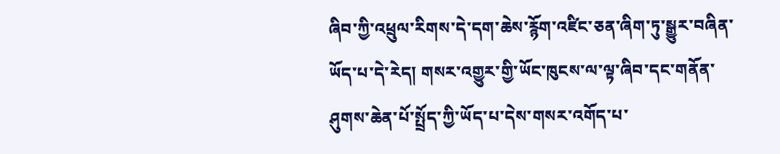ཞིབ་ཀྱི་འཕྲུལ་རིགས་དེ་དག་ཆེས་རྙོག་འཛིང་ཅན་ཞིག་ཏུ་སྒྱུར་བཞིན་ཡོད་པ་དེ་རེད། གསར་འགྱུར་གྱི་ཡོང་ཁུངས་ལ་ལྟ་ཞིབ་དང་གནོན་ཤུགས་ཆེན་པོ་སྤྲོད་ཀྱི་ཡོད་པ་དེས་གསར་འགོད་པ་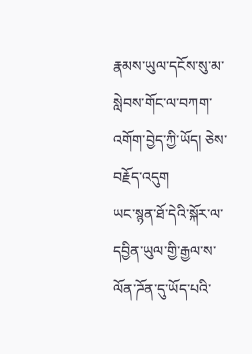རྣམས་ཡུལ་དངོས་སུ་མ་སླེབས་གོང་ལ་བཀག་འགོག་བྱེད་ཀྱི་ཡོད། ཅེས་བརྗོད་འདུག
ཡང་སྙན་ཐོ་དེའི་སྐོར་ལ་དབྱིན་ཡུལ་གྱི་རྒྱལ་ས་ལོན་ཌོན་དུ་ཡོད་པའི་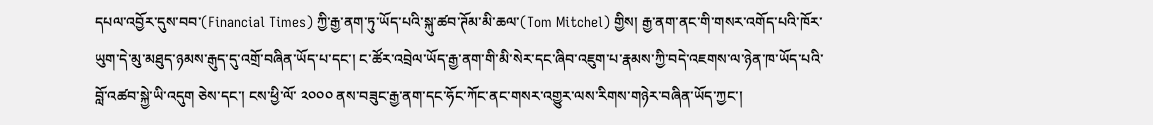དཔལ་འབྱོར་དུས་བབ་(Financial Times) ཀྱི་རྒྱ་ནག་ཏུ་ཡོད་པའི་སྐུ་ཚབ་ཊོམ་མི་ཆལ་(Tom Mitchel) གྱིས། རྒྱ་ནག་ནང་གི་གསར་འགོད་པའི་ཁོར་ཡུག་དེ་མུ་མཐུད་ཉམས་རྒུད་དུ་འགྲོ་བཞིན་ཡོད་པ་དང་། ང་ཚོར་འབྲེལ་ཡོད་རྒྱ་ནག་གི་མི་སེར་དང་ཞིབ་འཇུག་པ་རྣམས་ཀྱི་བདེ་འཇགས་ལ་ཉེན་ཁ་ཡོད་པའི་བློ་འཚབ་སྐྱེ་ཡི་འདུག ཅེས་དང་། ངས་ཕྱི་ལོ་ ༢༠༠༠ ནས་བཟུང་རྒྱ་ནག་དང་ཧོང་ཀོང་ནང་གསར་འགྱུར་ལས་རིགས་གཉེར་བཞིན་ཡོད་ཀྱང་།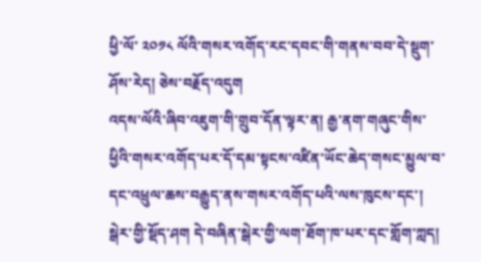ཕྱི་ལོ་ ༢༠༡༨ ལོའི་གསར་འགོད་རང་དབང་གི་གནས་བབ་དེ་སྡུག་ཤོས་རེད། ཅེས་བརྗོད་འདུག
འདས་ལོའི་ཞིབ་འཇུག་གི་གྲུབ་དོན་ལྟར་ན། རྒྱ་ནག་གཞུང་གིས་ཕྱིའི་གསར་འགོད་པར་དོ་དམ་སྟངས་འཛིན་ཡོང་ཆེད་གསང་མྱུལ་བ་དང་འཕྲུལ་ཆས་བརྒྱུད་ནས་གསར་འགོད་པའི་ལས་ཁུངས་དང་། སྒེར་གྱི་སྡོད་ཤག དེ་བཞིན་སྒེར་གྱི་ལག་ཐོག་ཁ་པར་དང་གློག་ཀླད།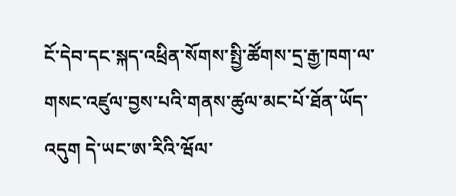ངོ་དེབ་དང་སྐད་འཕྲིན་སོགས་སྤྱི་ཚོགས་དྲ་རྒྱ་ཁག་ལ་གསང་འཛུལ་བྱས་པའི་གནས་ཚུལ་མང་པོ་ཐོན་ཡོད་འདུག དེ་ཡང་ཨ་རིའི་ཝོལ་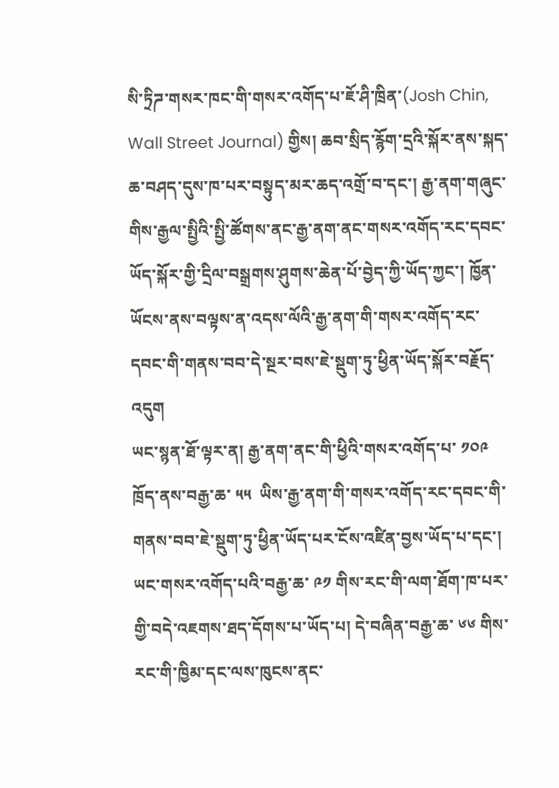སི་ཏྲིཌ་གསར་ཁང་གི་གསར་འགོད་པ་ཇོ་ཤི་ཁྲིན་(Josh Chin, Wall Street Journal) གྱིས། ཆབ་སྲིད་རྙོག་དྲའི་སྐོར་ནས་སྐད་ཆ་བཤད་དུས་ཁ་པར་བསྟུད་མར་ཆད་འགྲོ་བ་དང་། རྒྱ་ནག་གཞུང་གིས་རྒྱལ་སྤྱིའི་སྤྱི་ཚོགས་ནང་རྒྱ་ནག་ནང་གསར་འགོད་རང་དབང་ཡོད་སྐོར་གྱི་དྲིལ་བསྒྲགས་ཤུགས་ཆེན་པོ་བྱེད་ཀྱི་ཡོད་ཀྱང་། ཁྱོན་ཡོངས་ནས་བལྟས་ན་འདས་ལོའི་རྒྱ་ནག་གི་གསར་འགོད་རང་དབང་གི་གནས་བབ་དེ་སྔར་བས་ཇེ་སྡུག་ཏུ་ཕྱིན་ཡོད་སྐོར་བརྗོད་འདུག
ཡང་སྙན་ཐོ་ལྟར་ན། རྒྱ་ནག་ནང་གི་ཕྱིའི་གསར་འགོད་པ་ ༡༠༩ ཁྲོད་ནས་བརྒྱ་ཆ་ ༥༥  ཡིས་རྒྱ་ནག་གི་གསར་འགོད་རང་དབང་གི་གནས་བབ་ཇེ་སྡུག་ཏུ་ཕྱིན་ཡོད་པར་ངོས་འཛིན་བྱས་ཡོད་པ་དང་། ཡང་གསར་འགོད་པའི་བརྒྱ་ཆ་ ༩༡ གིས་རང་གི་ལག་ཐོག་ཁ་པར་གྱི་བདེ་འཇགས་ཐད་དོགས་པ་ཡོད་པ། དེ་བཞིན་བརྒྱ་ཆ་ ༦༦ གིས་རང་གི་ཁྱིམ་དང་ལས་ཁུངས་ནང་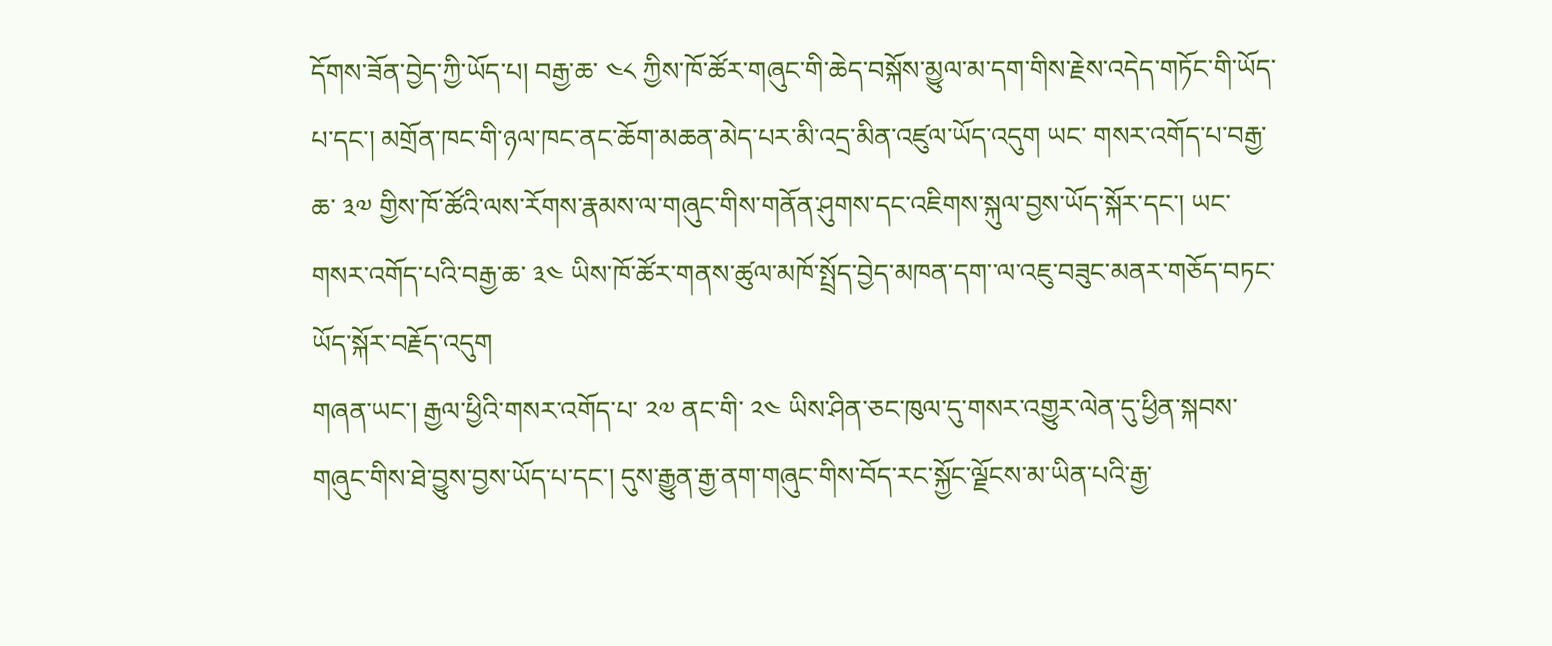དོགས་ཟོན་བྱེད་ཀྱི་ཡོད་པ། བརྒྱ་ཆ་ ༤༨ ཀྱིས་ཁོ་ཚོར་གཞུང་གི་ཆེད་བསྐོས་མྱུལ་མ་དག་གིས་རྗེས་འདེད་གཏོང་གི་ཡོད་པ་དང་། མགྲོན་ཁང་གི་ཉལ་ཁང་ནང་ཆོག་མཆན་མེད་པར་མི་འདྲ་མིན་འཛུལ་ཡོད་འདུག ཡང་ གསར་འགོད་པ་བརྒྱ་ཆ་ ༣༧ གྱིས་ཁོ་ཚོའི་ལས་རོགས་རྣམས་ལ་གཞུང་གིས་གནོན་ཤུགས་དང་འཇིགས་སྐུལ་བྱས་ཡོད་སྐོར་དང་། ཡང་གསར་འགོད་པའི་བརྒྱ་ཆ་ ༣༤ ཡིས་ཁོ་ཚོར་གནས་ཚུལ་མཁོ་སྤྲོད་བྱེད་མཁན་དག་་ལ་འཇུ་བཟུང་མནར་གཅོད་བཏང་ཡོད་སྐོར་བརྗོད་འདུག
གཞན་ཡང་། རྒྱལ་ཕྱིའི་གསར་འགོད་པ་ ༢༧ ནང་གི་ ༢༤ ཡིས་ཤིན་ཅང་ཁུལ་དུ་གསར་འགྱུར་ལེན་དུ་ཕྱིན་སྐབས་གཞུང་གིས་ཐེ་བྱུས་བྱས་ཡོད་པ་དང་། དུས་རྒྱུན་རྒྱ་ནག་གཞུང་གིས་བོད་རང་སྐྱོང་ལྗོངས་མ་ཡིན་པའི་རྒྱ་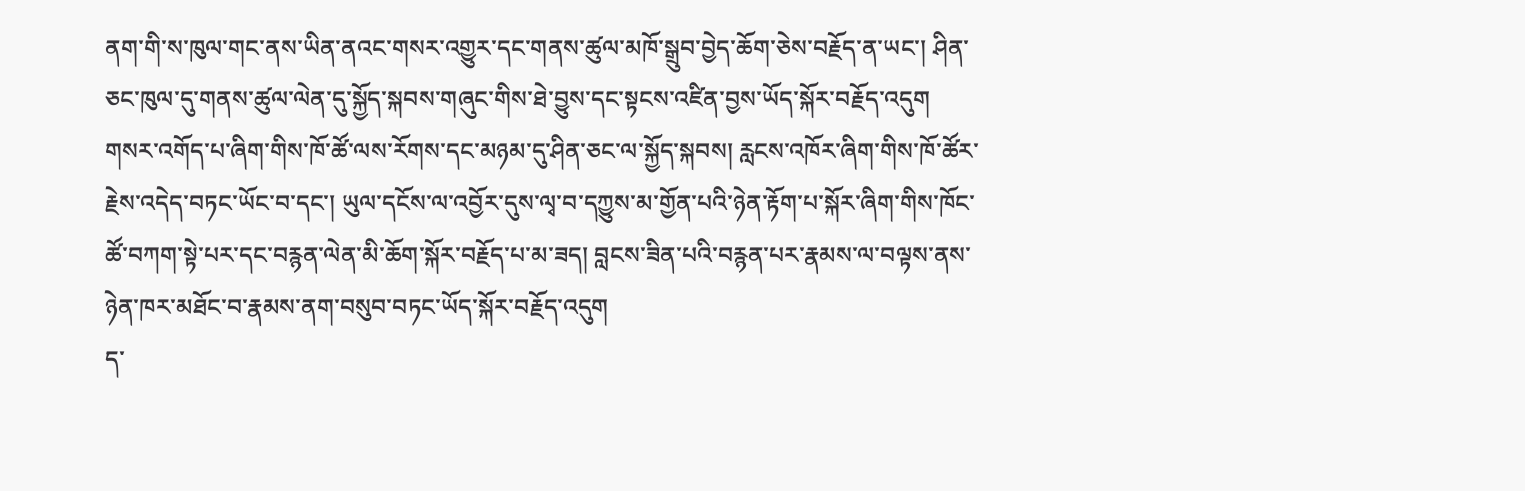ནག་གི་ས་ཁུལ་གང་ནས་ཡིན་ནའང་གསར་འགྱུར་དང་གནས་ཚུལ་མཁོ་སྒྲུབ་བྱེད་ཆོག་ཅེས་བརྗོད་ན་ཡང་། ཤིན་ཅང་ཁུལ་དུ་གནས་ཚུལ་ལེན་དུ་སྐྱོད་སྐབས་གཞུང་གིས་ཐེ་བྱུས་དང་སྟངས་འཛིན་བྱས་ཡོད་སྐོར་བརྗོད་འདུག
གསར་འགོད་པ་ཞིག་གིས་ཁོ་ཚོ་ལས་རོགས་དང་མཉམ་དུ་ཤིན་ཅང་ལ་སྐྱོད་སྐབས། རླངས་འཁོར་ཞིག་གིས་ཁོ་ཚོར་རྗེས་འདེད་བཏང་ཡོང་བ་དང་། ཡུལ་དངོས་ལ་འབྱོར་དུས་ལྭ་བ་དཀྱུས་མ་གྱོན་པའི་ཉེན་རྟོག་པ་སྐོར་ཞིག་གིས་ཁོང་ཚོ་བཀག་སྟེ་པར་དང་བརྙན་ལེན་མི་ཆོག་སྐོར་བརྗོད་པ་མ་ཟད། བླངས་ཟིན་པའི་བརྙན་པར་རྣམས་ལ་བལྟས་ནས་ཉེན་ཁར་མཐོང་བ་རྣམས་ནག་བསུབ་བཏང་ཡོད་སྐོར་བརྗོད་འདུག
ད་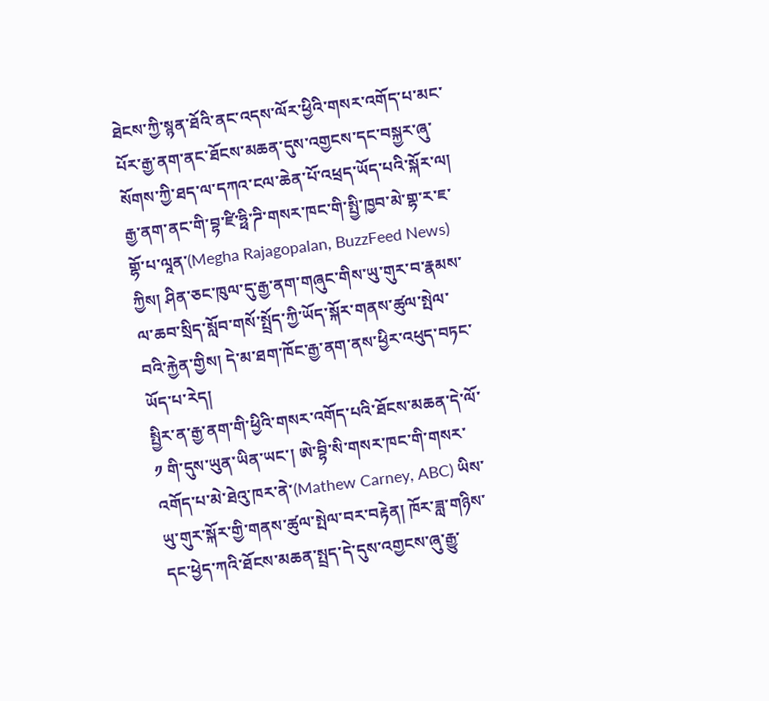ཐེངས་ཀྱི་སྙན་ཐོའི་ནང་འདས་ལོར་ཕྱིའི་གསར་འགོད་པ་མང་པོར་རྒྱ་ནག་ནང་ཐོངས་མཆན་དུས་འགྱངས་དང་བསྐྱར་ཞུ་སོགས་ཀྱི་ཐད་ལ་དཀའ་ངལ་ཆེན་པོ་འཕྲད་ཡོད་པའི་སྐོར་ལ། རྒྱ་ནག་ནང་གི་བྷ་ཛི་ཧྥི་ཌི་གསར་ཁང་གི་སྤྱི་ཁྱབ་མེ་གྷ་ར་ཇ་གྷོ་པ་ལཱན་(Megha Rajagopalan, BuzzFeed News) ཀྱིས། ཤིན་ཅང་ཁུལ་དུ་རྒྱ་ནག་གཞུང་གིས་ཡུ་གུར་བ་རྣམས་ལ་ཆབ་སྲིད་སློབ་གསོ་སྤྲོད་ཀྱི་ཡོད་སྐོར་གནས་ཚུལ་སྤེལ་བའི་རྐྱེན་གྱིས། དེ་མ་ཐག་ཁོང་རྒྱ་ནག་ནས་ཕྱིར་འཕུད་བཏང་ཡོད་པ་རེད།
སྤྱིར་ན་རྒྱ་ནག་གི་ཕྱིའི་གསར་འགོད་པའི་ཐོངས་མཆན་དེ་ལོ་ ༡ གི་དུས་ཡུན་ཡིན་ཡང་། ཨེ་བྷི་སི་གསར་ཁང་གི་གསར་འགོད་པ་མེ་ཐེའུ་ཁར་ནེ་(Mathew Carney, ABC) ཡིས་ཡུ་གུར་སྐོར་གྱི་གནས་ཚུལ་སྤེལ་བར་བརྟེན། ཁོར་ཟླ་གཉིས་དང་ཕྱེད་ཀའི་ཐོངས་མཆན་སྤྲད་དེ་དུས་འགྱངས་ཞུ་རྒྱུ་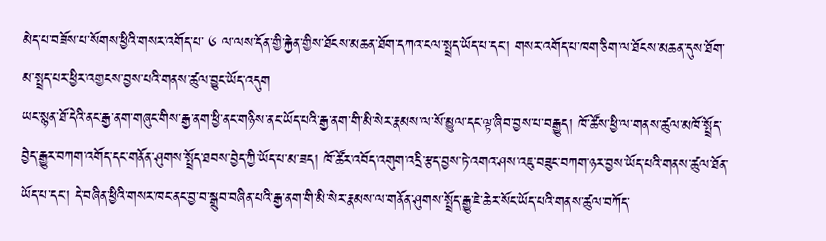མེད་པ་བཟོས་པ་སོགས་ཕྱིའི་གསར་འགོད་པ་ ༦ ལ་ལས་དོན་གྱི་རྐྱེན་གྱིས་ཐོངས་མཆན་ཐོག་དཀའ་ངལ་སྤྲད་ཡོད་པ་དང་། གསར་འགོད་པ་ཁག་ཅིག་ལ་ཐོངས་མཆན་དུས་ཐོག་མ་སྤྲད་པར་ཕྱིར་འགྱངས་བྱས་པའི་གནས་ཚུལ་བྱུང་ཡོད་འདུག
ཡང་སྙན་ཐོ་དེའི་ནང་རྒྱ་ནག་གཞུང་གིས་རྒྱ་ནག་ཕྱི་ནང་གཉིས་ནང་ཡོད་པའི་རྒྱ་ནག་གི་མི་སེར་རྣམས་ལ་སོ་མྱུལ་དང་ལྟ་ཞིབ་བྱས་པ་བརྒྱུད། ཁོ་ཚོས་ཕྱི་ལ་གནས་ཚུལ་མཁོ་སྤྲོད་བྱེད་རྒྱུར་བཀག་འགོད་དང་གནོན་ཤུགས་སྤྲོད་ཐབས་བྱེད་ཀྱི་ཡོད་པ་མ་ཟད། ཁོ་ཚོར་འབོད་འགུག་འདྲི་རྩད་བྱས་ཏེ་འགའ་ཤས་འཇུ་བཟུང་བཀག་ཉར་བྱས་ཡོད་པའི་གནས་ཚུལ་ཐོན་ཡོད་པ་དང་། དེ་བཞིན་ཕྱིའི་གསར་ཁང་ནང་བྱ་བ་སྒྲུབ་བཞིན་པའི་རྒྱ་ནག་གི་མི་སེར་རྣམས་ལ་གནོན་ཤུགས་སྤྲོད་རྒྱུ་ཇེ་ཆེར་སོང་ཡོད་པའི་གནས་ཚུལ་བཀོད་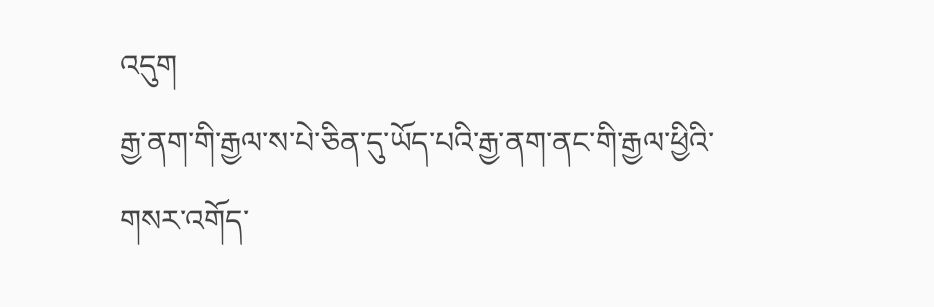འདུག
རྒྱ་ནག་གི་རྒྱལ་ས་པེ་ཅིན་དུ་ཡོད་པའི་རྒྱ་ནག་ནང་གི་རྒྱལ་ཕྱིའི་གསར་འགོད་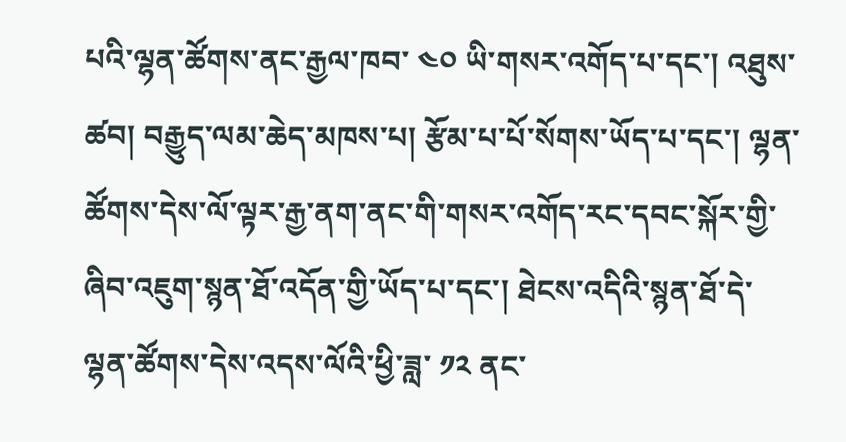པའི་ལྷན་ཚོགས་ནང་རྒྱལ་ཁབ་ ༤༠ ཡི་གསར་འགོད་པ་དང་། འཐུས་ཚབ། བརྒྱུད་ལམ་ཆེད་མཁས་པ། རྩོམ་པ་པོ་སོགས་ཡོད་པ་དང་། ལྷན་ཚོགས་དེས་ལོ་ལྟར་རྒྱ་ནག་ནང་གི་གསར་འགོད་རང་དབང་སྐོར་གྱི་ཞིབ་འཇུག་སྙན་ཐོ་འདོན་གྱི་ཡོད་པ་དང་། ཐེངས་འདིའི་སྙན་ཐོ་དེ་ལྷན་ཚོགས་དེས་འདས་ལོའི་ཕྱི་ཟླ་ ༡༢ ནང་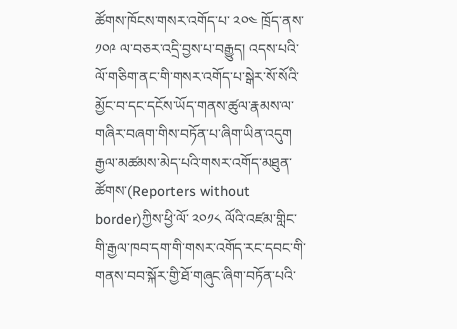ཚོགས་ཁོངས་གསར་འགོད་པ་ ༢༠༤ ཁྲོད་ནས་ ༡༠༩ ལ་བཅར་འདྲི་བྱས་པ་བརྒྱུད། འདས་པའི་ལོ་གཅིག་ནང་གི་གསར་འགོད་པ་སྒེར་སོ་སོའི་མྱོང་བ་དང་དངོས་ཡོད་གནས་ཚུལ་རྣམས་ལ་གཞིར་བཞག་གིས་བཏོན་པ་ཞིག་ཡིན་འདུག
རྒྱལ་མཚམས་མེད་པའི་གསར་འགོད་མཐུན་ཚོགས་(Reporters without border)ཀྱིས་ཕྱི་ལོ་ ༢༠༡༨ ལོའི་འཛམ་གླིང་གི་རྒྱལ་ཁབ་དག་གི་གསར་འགོད་རང་དབང་གི་གནས་བབ་སྐོར་གྱི་ཐོ་གཞུང་ཞིག་བཏོན་པའི་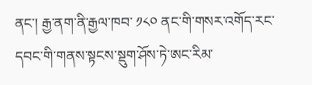ནང་། རྒྱ་ནག་ནི་རྒྱལ་ཁབ་ ༡༨༠ ནང་གི་གསར་འགོད་རང་དབང་གི་གནས་སྟངས་སྡུག་ཤོས་ཏེ་ཨང་རིམ་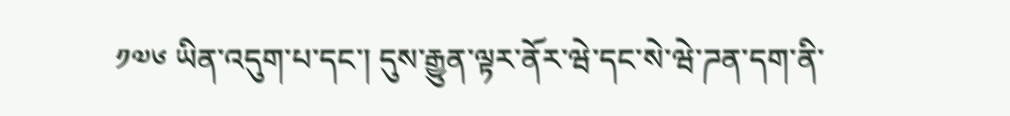༡༧༦ ཡིན་འདུག་པ་དང་། དུས་རྒྱུན་ལྟར་ནོར་ཝེ་དང་སེ་ཝེ་ཌན་དག་ནི་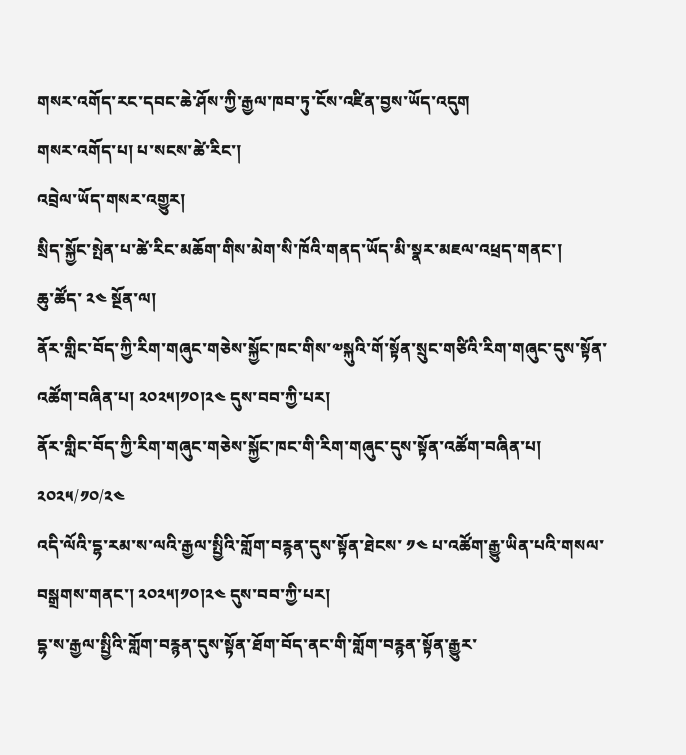གསར་འགོད་རང་དབང་ཆེ་ཤོས་ཀྱི་རྒྱལ་ཁབ་ཏུ་ངོས་འཛིན་བྱས་ཡོད་འདུག
གསར་འགོད་པ། པ་སངས་ཚེ་རིང་།
འབྲེལ་ཡོད་གསར་འགྱུར།
སྲིད་སྐྱོང་སྤེན་པ་ཚེ་རིང་མཆོག་གིས་མེག་སི་ཁོའི་གནད་ཡོད་མི་སྣར་མཇལ་འཕྲད་གནང་།
ཆུ་ཚོད་ ༢༤ སྔོན་ལ།
ནོར་གླིང་བོད་ཀྱི་རིག་གཞུང་གཅེས་སྐྱོང་ཁང་གིས་༧སྐུའི་གོ་སྟོན་སྲུང་གཙིའི་རིག་གཞུང་དུས་སྟོན་འཚོག་བཞིན་པ། ༢༠༢༥།༡༠།༢༤ དུས་བབ་ཀྱི་པར།
ནོར་གླིང་བོད་ཀྱི་རིག་གཞུང་གཅེས་སྐྱོང་ཁང་གི་རིག་གཞུང་དུས་སྟོན་འཚོག་བཞིན་པ།
༢༠༢༥/༡༠/༢༤
འདི་ལོའི་དྷ་རམ་ས་ལའི་རྒྱལ་སྤྱིའི་གློག་བརྙན་དུས་སྟོན་ཐེངས་ ༡༤ པ་འཚོག་རྒྱུ་ཡིན་པའི་གསལ་བསྒྲགས་གནང་། ༢༠༢༥།༡༠།༢༤ དུས་བབ་ཀྱི་པར།
དྷ་ས་རྒྱལ་སྤྱིའི་གློག་བརྙན་དུས་སྟོན་ཐོག་བོད་ནང་གི་གློག་བརྙན་སྟོན་རྒྱུར་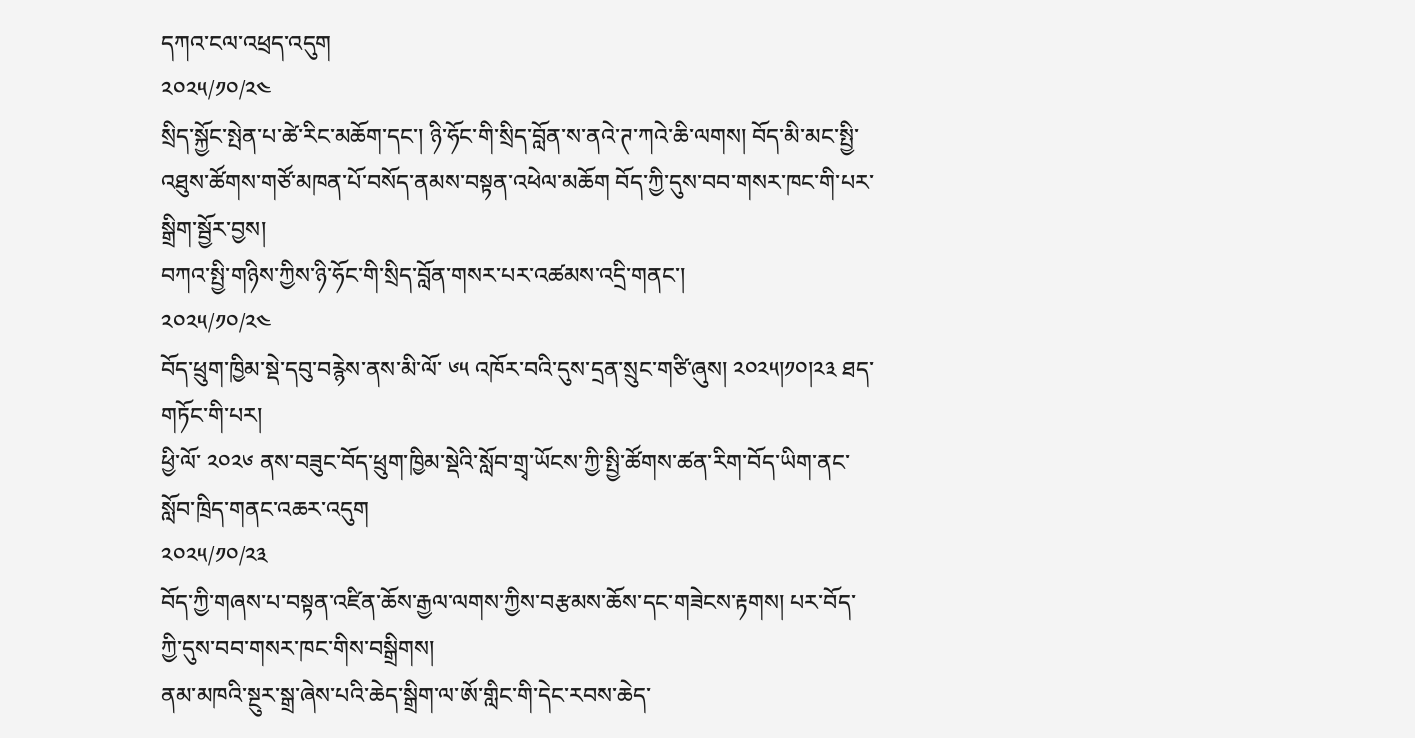དཀའ་ངལ་འཕྲད་འདུག
༢༠༢༥/༡༠/༢༤
སྲིད་སྐྱོང་སྤེན་པ་ཚེ་རིང་མཆོག་དང་། ཉི་ཧོང་གི་སྲིད་བློན་ས་ནའེ་ཊ་ཀའེ་ཆི་ལགས། བོད་མི་མང་སྤྱི་འཐུས་ཚོགས་གཙོ་མཁན་པོ་བསོད་ནམས་བསྟན་འཕེལ་མཆོག བོད་ཀྱི་དུས་བབ་གསར་ཁང་གི་པར་སྒྲིག་སྦྱོར་བྱས།
བཀའ་སྤྱི་གཉིས་ཀྱིས་ཉི་ཧོང་གི་སྲིད་བློན་གསར་པར་འཚམས་འདྲི་གནང་།
༢༠༢༥/༡༠/༢༤
བོད་ཕྲུག་ཁྱིམ་སྡེ་དབུ་བརྙེས་ནས་མི་ལོ་ ༦༥ འཁོར་བའི་དུས་དྲན་སྲུང་གཙི་ཞུས། ༢༠༢༥།༡༠།༢༣ ཐད་གཏོང་གི་པར།
ཕྱི་ལོ་ ༢༠༢༦ ནས་བཟུང་བོད་ཕྲུག་ཁྱིམ་སྡེའི་སློབ་གྲྭ་ཡོངས་ཀྱི་སྤྱི་ཚོགས་ཚན་རིག་བོད་ཡིག་ནང་སློབ་ཁྲིད་གནང་འཆར་འདུག
༢༠༢༥/༡༠/༢༣
བོད་ཀྱི་གཞས་པ་བསྟན་འཛིན་ཆོས་རྒྱལ་ལགས་ཀྱིས་བརྩམས་ཆོས་དང་གཟེངས་རྟགས། པར་བོད་ཀྱི་དུས་བབ་གསར་ཁང་གིས་བསྒྲིགས།
ནམ་མཁའི་སྔུར་སྒྲ་ཞེས་པའི་ཆེད་སྒྲིག་ལ་ཨོ་གླིང་གི་དེང་རབས་ཆེད་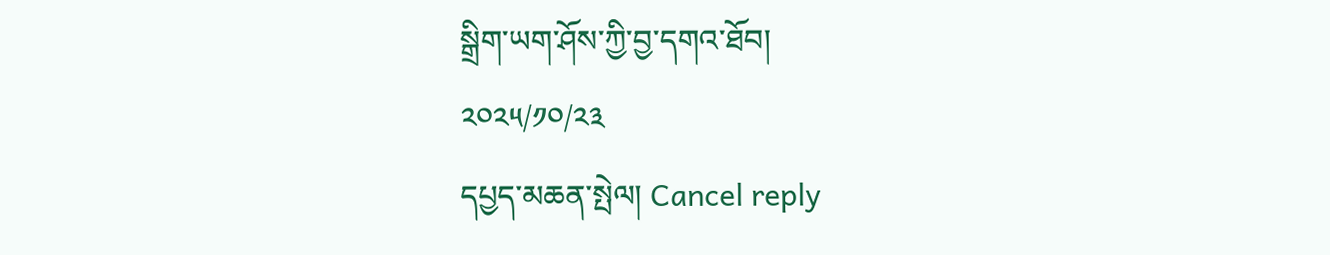སྒྲིག་ཡག་ཤོས་ཀྱི་བྱ་དགའ་ཐོབ།
༢༠༢༥/༡༠/༢༣
དཔྱད་མཆན་སྤེལ། Cancel reply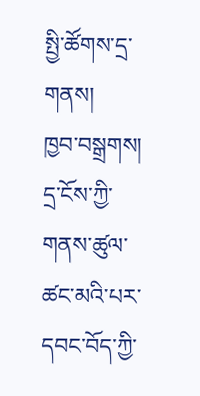སྤྱི་ཚོགས་དྲ་གནས།
ཁྱབ་བསྒྲགས།
དྲ་ངོས་ཀྱི་གནས་ཚུལ་ཚང་མའི་པར་དབང་བོད་ཀྱི་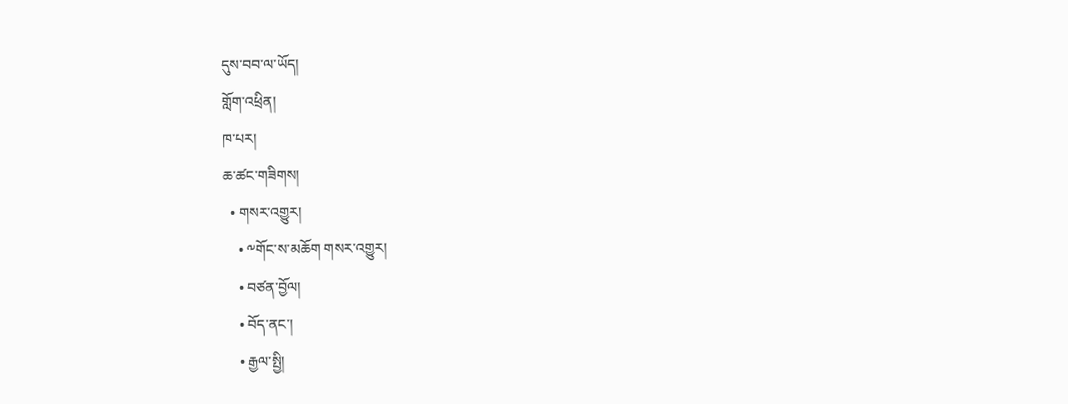དུས་བབ་ལ་ཡོད།
གློག་འཕྲིན།
ཁ་པར།
ཆ་ཚང་གཟིགས།
  • གསར་འགྱུར།
    • ༸གོང་ས་མཆོག གསར་འགྱུར།
    • བཙན་བྱོལ།
    • བོད་ནང་།
    • རྒྱལ་སྤྱི།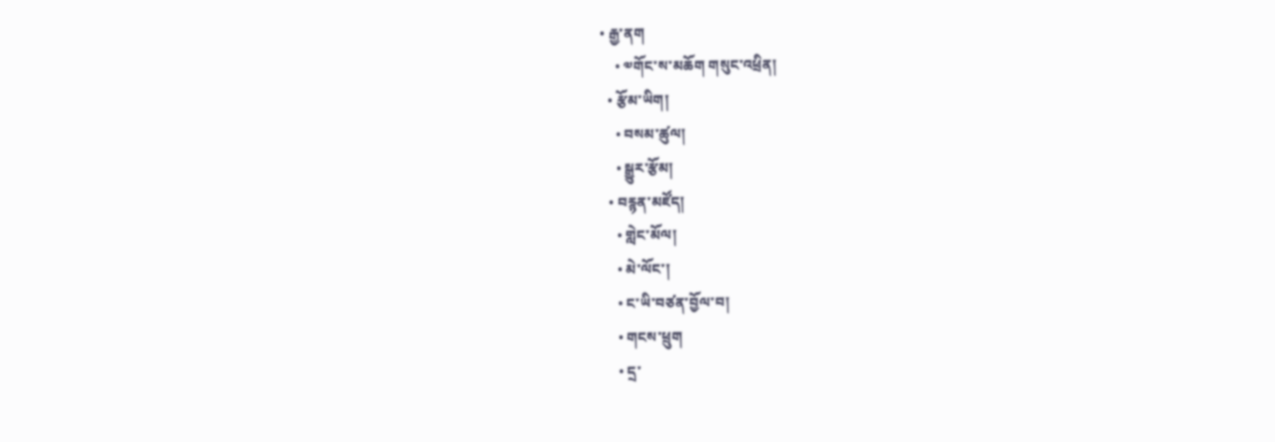• རྒྱ་ནག
    • ༧གོང་ས་མཆོག གསུང་འཕྲིན།
  • རྩོམ་ཡིག།
    • བསམ་ཚུལ།
    • སྒྱུར་རྩོམ།
  • བརྙན་མཛོད།
    • གླེང་མོལ།
    • མེ་ལོང་།
    • ང་ཡི་བཙན་བྱོལ་བ།
    • གངས་ཕྲུག
    • དྲ་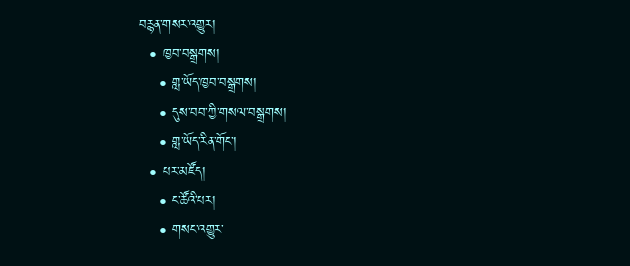བརྙན་གསར་འགྱུར།
  • ཁྱབ་བསྒྲགས།
    • གླ་ཡོད་ཁྱབ་བསྒྲགས།
    • དུས་བབ་ཀྱི་གསལ་བསྒྲགས།
    • གླ་ཡོད་རིན་གོང་།
  • པར་མཛོད།
    • ང་ཚོའི་པར།
    • གསང་འགྱུར་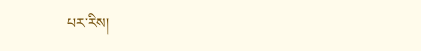པར་རིས།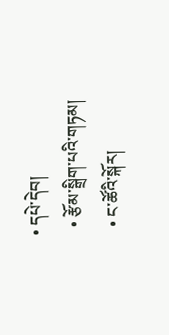• དཔེ་དེབ།
  • རྩོམ་སྒྲིག་པའི་གཏམ།
  • ང་ཚོའི་སྐོར།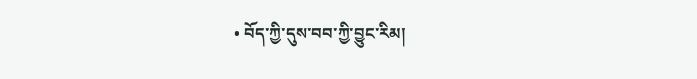• བོད་ཀྱི་དུས་བབ་ཀྱི་བྱུང་རིམ།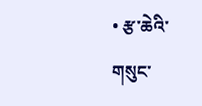• རྩ་ཆེའི་གསུང་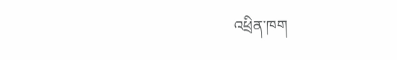འཕྲིན་ཁག